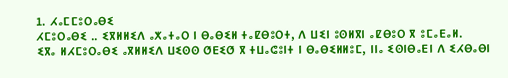1. ⵃⴰⵎⵎⵓⵔⴰⴱⵉ
ⵃⵎⵓⵔⴰⴱⵉ .. ⵉⴳⵍⵍⵉⴷ ⴰⵅⴰⵜⴰⵔ ⵏ ⴱⴰⴱⵉⵍ ⵜⴰⵇⴱⵓⵔⵜ, ⴷ ⵡⵉⵏ ⵓⵙⵍⴳⵏ ⴰⵇⴱⵓⵔ ⴳ ⵓⵎⴰⴹⴰⵍ.
ⵉⴳⴰ ⵍⵃⵎⵓⵔⴰⴱⵉ ⴰⴳⵍⵍⵉⴷ ⵡⵉⵙⵙ ⵚⴹⵉⵚ ⴳ ⵜⵡⴰⵛⵓⵏⵜ ⵏ ⴱⴰⴱⵉⵍⵍⵓⵎ, ⵏⵏⴰ ⵉⵙⵏⴱⴰⴹⵏ ⴷ ⵉⵃⴱⴰⴱⵏ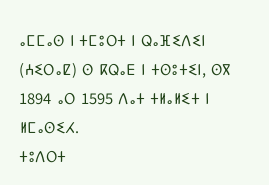ⴰⵎⵎⴰⵙ ⵏ ⵜⵎⵓⵔⵜ ⵏ ⵕⴰⴼⵉⴷⵉⵏ (ⵄⵉⵔⴰⵇ) ⵙ ⴽⵕⴰⴹ ⵏ ⵜⵙⵓⵜⵉⵏ, ⵙⴳ 1894 ⴰⵔ 1595 ⴷⴰⵜ ⵜⵍⴰⵍⵉⵜ ⵏ ⵍⵎⴰⵙⵉⵃ.
ⵜⵓⴷⵔⵜ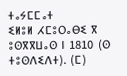ⵜⴰⵢⵎⵎⴰⵜ
ⵉⵍⵓⵍ ⵃⵎⵓⵔⴰⴱⵉ ⴳ ⵓⵙⴳⴳⵡⴰⵙ ⵏ 1810 (ⵙ ⵜⵓⵙⴷⵉⴷⵜ). (ⵎ)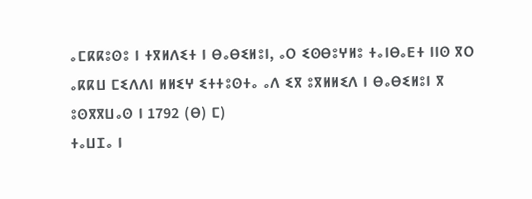ⴰⵎⴽⴽⵓⵙⵓ ⵏ ⵜⴳⵍⴷⵉⵜ ⵏ ⴱⴰⴱⵉⵍⵓⵏ, ⴰⵔ ⵉⵙⴱⵓⵖⵍⵓ ⵜⴰⵏⴱⴰⴹⵜ ⵏⵏⵙ ⴳⵔ ⴰⴽⴽⵡ ⵎⵉⴷⴷⵏ ⵍⵍⵉⵖ ⵉⵜⵜⵓⵙⵜⴰ ⴰⴷ ⵉⴳ ⵓⴳⵍⵍⵉⴷ ⵏ ⴱⴰⴱⵉⵍⵓⵏ ⴳ ⵓⵙⴳⴳⵡⴰⵙ ⵏ 1792 (ⴱ) ⵎ)
ⵜⴰⵡⵊⴰ ⵏ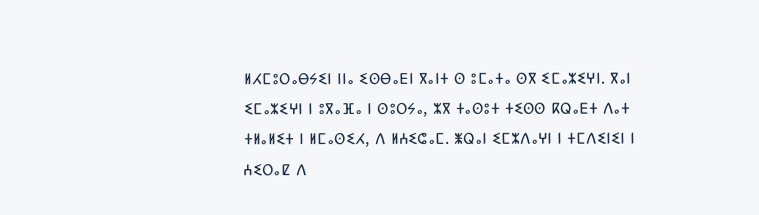ⵍⵃⵎⵓⵔⴰⴱⵢⵉⵏ ⵏⵏⴰ ⵉⵙⴱⴰⴹⵏ ⴳⴰⵏⵜ ⵙ ⵓⵎⴰⵜⴰ ⵙⴳ ⵉⵎⴰⵣⵉⵖⵏ. ⴳⴰⵏ ⵉⵎⴰⵣⵉⵖⵏ ⵏ ⵓⴳⴰⴼⴰ ⵏ ⵙⵓⵔⵢⴰ, ⵣⴳ ⵜⴰⵙⵓⵜ ⵜⵉⵙⵙ ⴽⵕⴰⴹⵜ ⴷⴰⵜ ⵜⵍⴰⵍⵉⵜ ⵏ ⵍⵎⴰⵙⵉⵃ, ⴷ ⵍⵄⵉⵛⴰⵎ. ⵥⵕⴰⵏ ⵉⵎⵣⴷⴰⵖⵏ ⵏ ⵜⵎⴷⵉⵏⵉⵏ ⵏ ⵄⵉⵔⴰⵇ ⴷ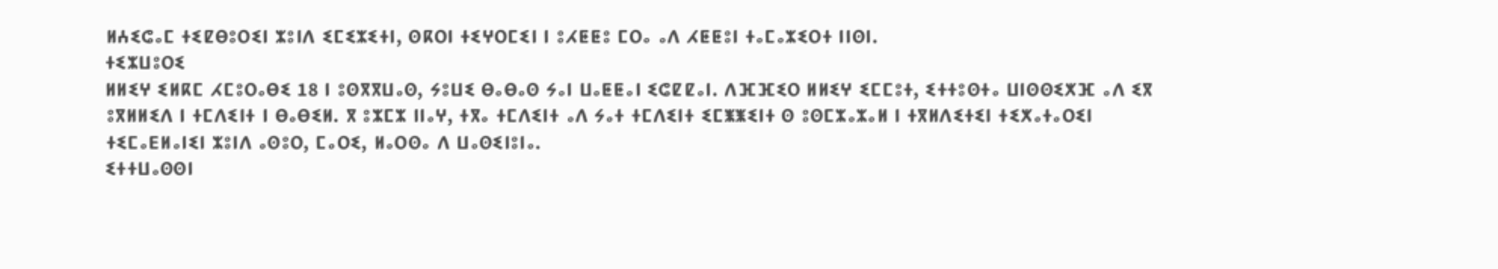ⵍⵄⵉⵛⴰⵎ ⵜⵉⵇⴱⵓⵔⵉⵏ ⵣⵓⵏⴷ ⵉⵎⵉⵣⵉⵜⵏ, ⵙⴽⵔⵏ ⵜⵉⵖⵔⵎⵉⵏ ⵏ ⵓⵃⵟⵟⵓ ⵎⵔⴰ ⴰⴷ ⵃⵟⵟⵓⵏ ⵜⴰⵎⴰⵣⵉⵔⵜ ⵏⵏⵙⵏ.
ⵜⵉⵣⵡⵓⵔⵉ
ⵍⵍⵉⵖ ⵉⵍⴽⵎ ⵃⵎⵓⵔⴰⴱⵉ 18 ⵏ ⵓⵙⴳⴳⵡⴰⵙ, ⵢⵓⵡⵉ ⴱⴰⴱⴰⵙ ⵢⴰⵏ ⵡⴰⵟⵟⴰⵏ ⵉⵛⵇⵇⴰⵏ. ⴷⴼⴼⵉⵔ ⵍⵍⵉⵖ ⵉⵎⵎⵓⵜ, ⵉⵜⵜⵓⵙⵜⴰ ⵡⵏⵙⵙⵉⵅⴼ ⴰⴷ ⵉⴳ ⵓⴳⵍⵍⵉⴷ ⵏ ⵜⵎⴷⵉⵏⵜ ⵏ ⴱⴰⴱⵉⵍ. ⴳ ⵓⵣⵎⵣ ⵏⵏⴰⵖ, ⵜⴳⴰ ⵜⵎⴷⵉⵏⵜ ⴰⴷ ⵢⴰⵜ ⵜⵎⴷⵉⵏⵜ ⵉⵎⵥⵥⵉⵏⵜ ⵙ ⵓⵙⵎⵣⴰⵣⴰⵍ ⵏ ⵜⴳⵍⴷⵉⵜⵉⵏ ⵜⵉⵅⴰⵜⴰⵔⵉⵏ ⵜⵉⵎⴰⴹⵍⴰⵏⵉⵏ ⵣⵓⵏⴷ ⴰⵙⵓⵔ, ⵎⴰⵔⵉ, ⵍⴰⵔⵙⴰ ⴷ ⵡⴰⵙⵉⵏⵓⵏⴰ.
ⵉⵜⵜⵡⴰⵙⵙⵏ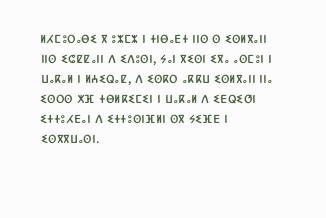ⵍⵃⵎⵓⵔⴰⴱⵉ ⴳ ⵓⵣⵎⵣ ⵏ ⵜⵏⴱⴰⴹⵜ ⵏⵏⵙ ⵙ ⵉⵙⵍⴳⴰⵏⵏ ⵏⵏⵙ ⵉⵛⵇⵇⴰⵏⵏ ⴷ ⵉⴷⵓⵙⵏ, ⵢⴰⵏ ⴳⵉⵙⵏ ⵉⴳⴰ ⴰⵙⵎⵓⵏ ⵏ ⵡⴰⴽⴰⵍ ⵏ ⵍⵄⵉⵕⴰⵇ, ⴷ ⵉⵙⴽⵔ ⴰⴽⴽⵡ ⵉⵙⵍⴳⴰⵏⵏ ⵏⵏⴰ ⵉⵙⵔⵙ ⵅⴼ ⵜⴱⵍⴽⵉⵎⵉⵏ ⵏ ⵡⴰⴽⴰⵍ ⴷ ⵉⴹⵕⵉⵚⵏ ⵉⵜⵜⵓⵃⴹⴰⵏ ⴷ ⵉⵜⵜⵓⵙⵏⴼⵍⵏ ⵙⴳ ⵢⵉⴼⴹ ⵏ ⵉⵙⴳⴳⵡⴰⵙⵏ.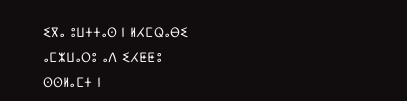ⵉⴳⴰ ⵓⵡⵜⵜⴰⵙ ⵏ ⵍⵃⵎⵕⴰⴱⵉ ⴰⵎⵣⵡⴰⵔⵓ ⴰⴷ ⵉⵃⵟⵟⵓ ⵙⵙⵍⴰⵎⵜ ⵏ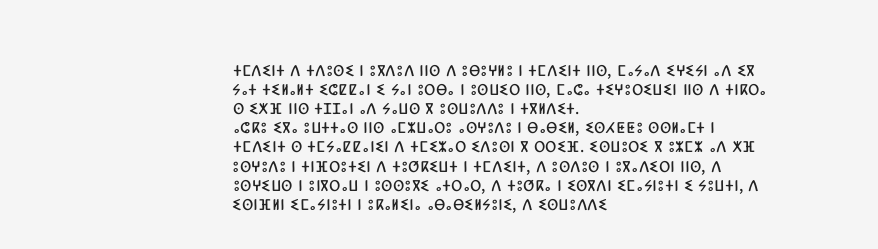ⵜⵎⴷⵉⵏⵜ ⴷ ⵜⴷⵓⵙⵉ ⵏ ⵓⴳⴷⵓⴷ ⵏⵏⵙ ⴷ ⵓⴱⵓⵖⵍⵓ ⵏ ⵜⵎⴷⵉⵏⵜ ⵏⵏⵙ, ⵎⴰⵢⴰⴷ ⵉⵖⵉⵢⵏ ⴰⴷ ⵉⴳ ⵢⴰⵜ ⵜⵉⵍⴰⵍⵜ ⵉⵛⵇⵇⴰⵏ ⵉ ⵢⴰⵏ ⵓⵔⴱⴰ ⵏ ⵓⵙⵡⵉⵔ ⵏⵏⵙ, ⵎⴰⵛⴰ ⵜⵉⵖⵓⵔⵉⵡⵉⵏ ⵏⵏⵙ ⴷ ⵜⵏⴽⵔⴰ ⵙ ⵉⵅⴼ ⵏⵏⵙ ⵜⵊⵊⴰⵏ ⴰⴷ ⵢⴰⵡⵙ ⴳ ⵓⵙⵡⵓⴷⴷⵓ ⵏ ⵜⴳⵍⴷⵉⵜ.
ⴰⵛⴽⵓ ⵉⴳⴰ ⵓⵡⵜⵜⴰⵙ ⵏⵏⵙ ⴰⵎⵣⵡⴰⵔⵓ ⴰⵙⵖⵓⴷⵓ ⵏ ⴱⴰⴱⵉⵍ, ⵉⵙⵃⵟⵟⵓ ⵙⵙⵍⴰⵎⵜ ⵏ ⵜⵎⴷⵉⵏⵜ ⵙ ⵜⵎⵢⴰⵇⵇⴰⵏⵉⵏ ⴷ ⵜⵎⵉⵣⴰⵔ ⵉⴷⵓⵙⵏ ⴳ ⵔⵔⵉⴼ. ⵉⵙⵡⵓⵔⵉ ⴳ ⵓⵣⵎⵣ ⴰⴷ ⵅⴼ ⵓⵙⵖⵓⴷⵓ ⵏ ⵜⵏⴼⵔⵓⵜⵉⵏ ⴷ ⵜⵓⵚⴽⵉⵡⵜ ⵏ ⵜⵎⴷⵉⵏⵜ, ⴷ ⵓⵙⴷⵓⵙ ⵏ ⵓⴳⴰⴷⵉⵔⵏ ⵏⵏⵙ, ⴷ ⵓⵙⵖⵉⵡⵙ ⵏ ⵓⵏⴳⵔⴰⵡ ⵏ ⵓⵙⵙⵓⴳⵉ ⴰⵜⵔⴰⵔ, ⴷ ⵜⵓⵚⴽⴰ ⵏ ⵉⵙⴳⴷⵏ ⵉⵎⴰⵢⵏⵓⵜⵏ ⵉ ⵢⵓⵡⵜⵏ, ⴷ ⵉⵙⵏⴼⵍⵏ ⵉⵎⴰⵢⵏⵓⵜⵏ ⵏ ⵓⴽⴰⵍⵉⵏⴰ ⴰⴱⴰⴱⵉⵍⵢⵓⵏⵉ, ⴷ ⵉⵙⵡⵓⴷⴷⵉ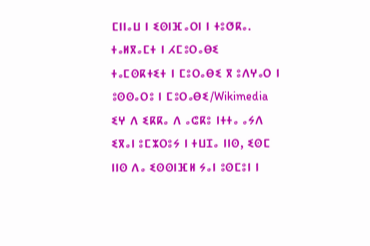ⵎⵏⵏⴰⵡ ⵏ ⵉⵙⵏⴼⴰⵔⵏ ⵏ ⵜⵓⵚⴽⴰ.
ⵜⴰⵍⴳⴰⵎⵜ ⵏ ⵃⵎⵓⵔⴰⴱⵉ
ⵜⴰⵎⵙⴽⵜⵉⵜ ⵏ ⵎⵓⵔⴰⴱⵉ ⴳ ⵓⴷⵖⴰⵔ ⵏ ⵓⵙⵙⴰⵔⵓ ⵏ ⵎⵓⵔⴰⴱⵉ/Wikimedia
ⵉⵖ ⴷ ⵉⴽⴽⴰ ⴷ ⴰⵛⴽⵓ ⵏⵜⵜⴰ ⴰⵢⴷ ⵉⴳⴰⵏ ⵓⵎⵣⵔⵓⵢ ⵏ ⵜⵡⵊⴰ ⵏⵏⵙ, ⵉⵙⵎ ⵏⵏⵙ ⴷⴰ ⵉⵙⵙⵏⴼⵍ ⵢⴰⵏ ⵓⵙⵎⵓⵏ ⵏ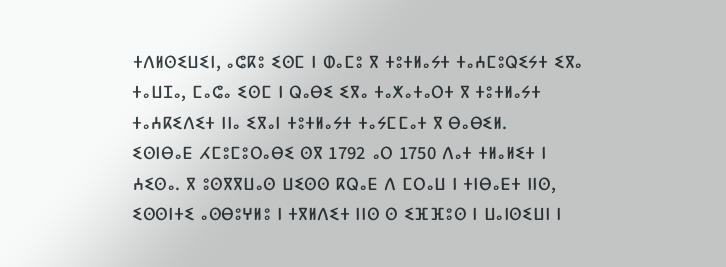ⵜⴷⵍⵙⵉⵡⵉⵏ, ⴰⵛⴽⵓ ⵉⵙⵎ ⵏ ⵀⴰⵎⵓ ⴳ ⵜⵓⵜⵍⴰⵢⵜ ⵜⴰⵄⵎⵓⵕⵉⵢⵜ ⵉⴳⴰ ⵜⴰⵡⵊⴰ, ⵎⴰⵛⴰ ⵉⵙⵎ ⵏ ⵕⴰⴱⵉ ⵉⴳⴰ ⵜⴰⵅⴰⵜⴰⵔⵜ ⴳ ⵜⵓⵜⵍⴰⵢⵜ ⵜⴰⵄⴽⵉⴷⵉⵜ ⵏⵏⴰ ⵉⴳⴰⵏ ⵜⵓⵜⵍⴰⵢⵜ ⵜⴰⵢⵎⵎⴰⵜ ⴳ ⴱⴰⴱⵉⵍ.
ⵉⵙⵏⴱⴰⴹ ⵃⵎⵓⵎⵓⵔⴰⴱⵉ ⵙⴳ 1792 ⴰⵔ 1750 ⴷⴰⵜ ⵜⵍⴰⵍⵉⵜ ⵏ ⵄⵉⵙⴰ. ⴳ ⵓⵙⴳⴳⵡⴰⵙ ⵡⵉⵙⵙ ⴽⵕⴰⴹ ⴷ ⵎⵔⴰⵡ ⵏ ⵜⵏⴱⴰⴹⵜ ⵏⵏⵙ, ⵉⵙⵙⵏⵜⵉ ⴰⵙⴱⵓⵖⵍⵓ ⵏ ⵜⴳⵍⴷⵉⵜ ⵏⵏⵙ ⵙ ⵉⴼⴼⵓⵙ ⵏ ⵡⴰⵏⵙⵉⵡⵏ ⵏ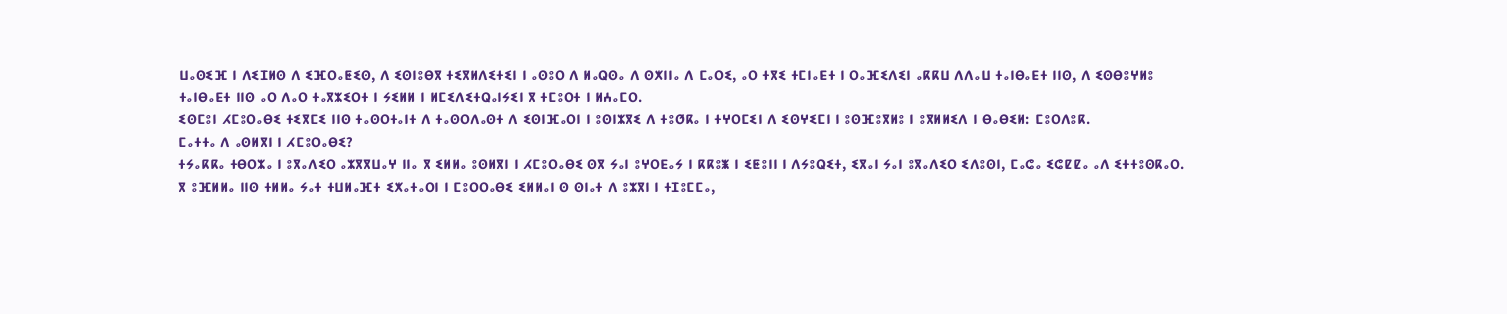ⵡⴰⵙⵉⴼ ⵏ ⴷⵉⵊⵍⵙ ⴷ ⵉⴼⵔⴰⵟⵉⵙ, ⴷ ⵉⵙⵏⵓⴱⴳ ⵜⵉⴳⵍⴷⵉⵜⵉⵏ ⵏ ⴰⵙⵓⵔ ⴷ ⵍⴰⵕⵙⴰ ⴷ ⵙⵅⵏⵏⴰ ⴷ ⵎⴰⵔⵉ, ⴰⵔ ⵜⴳⵉ ⵜⵎⵏⴰⴹⵜ ⵏ ⵔⴰⴼⵉⴷⵉⵏ ⴰⴽⴽⵡ ⴷⴷⴰⵡ ⵜⴰⵏⴱⴰⴹⵜ ⵏⵏⵙ, ⴷ ⵉⵙⴱⵓⵖⵍⵓ ⵜⴰⵏⴱⴰⴹⵜ ⵏⵏⵙ ⴰⵔ ⴷⴰⵔ ⵜⴰⴳⵣⵉⵔⵜ ⵏ ⵢⵉⵍⵍ ⵏ ⵍⵎⵉⴷⵉⵜⵕⴰⵏⵢⵉⵏ ⴳ ⵜⵎⵓⵔⵜ ⵏ ⵍⵄⴰⵎⵔ.
ⵉⵙⵎⵓⵏ ⵃⵎⵓⵔⴰⴱⵉ ⵜⵉⴳⵎⵉ ⵏⵏⵙ ⵜⴰⵙⵔⵜⴰⵏⵜ ⴷ ⵜⴰⵙⵔⴷⴰⵙⵜ ⴷ ⵉⵙⵏⴼⴰⵔⵏ ⵏ ⵓⵙⵏⵣⴳⵉ ⴷ ⵜⵓⵚⴽⴰ ⵏ ⵜⵖⵔⵎⵉⵏ ⴷ ⵉⵙⵖⵉⵎⵏ ⵏ ⵓⵙⴼⵓⴳⵍⵓ ⵏ ⵓⴳⵍⵍⵉⴷ ⵏ ⴱⴰⴱⵉⵍ: ⵎⵓⵔⴷⵓⴽ.
ⵎⴰⵜⵜⴰ ⴷ ⴰⵙⵍⴳⵏ ⵏ ⵃⵎⵓⵔⴰⴱⵉ?
ⵜⵢⴰⴽⴽⴰ ⵜⴱⵔⵣⴰ ⵏ ⵓⴳⴰⴷⵉⵔ ⴰⵣⴳⴳⵡⴰⵖ ⵏⵏⴰ ⴳ ⵉⵍⵍⴰ ⵓⵙⵍⴳⵏ ⵏ ⵃⵎⵓⵔⴰⴱⵉ ⵙⴳ ⵢⴰⵏ ⵓⵖⵔⴹⴰⵢ ⵏ ⴽⴽⵓⵥ ⵏ ⵉⵟⵓⵏⵏ ⵏ ⴷⵢⵓⵕⵉⵜ, ⵉⴳⴰⵏ ⵢⴰⵏ ⵓⴳⴰⴷⵉⵔ ⵉⴷⵓⵙⵏ, ⵎⴰⵛⴰ ⵉⵛⵇⵇⴰ ⴰⴷ ⵉⵜⵜⵓⵙⴽⴰⵔ.
ⴳ ⵓⴼⵍⵍⴰ ⵏⵏⵙ ⵜⵍⵍⴰ ⵢⴰⵜ ⵜⵡⵍⴰⴼⵜ ⵉⵅⴰⵜⴰⵔⵏ ⵏ ⵎⵓⵔⵔⴰⴱⵉ ⵉⵍⵍⴰⵏ ⵙ ⵙⵏⴰⵜ ⴷ ⵓⵣⴳⵏ ⵏ ⵜⵊⵓⵎⵎⴰ,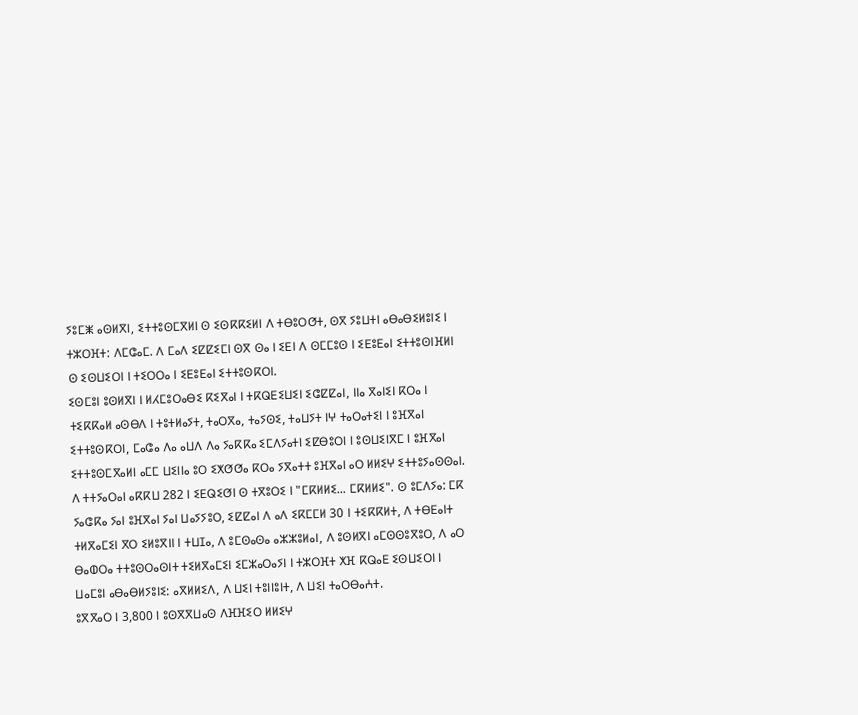ⵢⵓⵎⵥ ⴰⵙⵍⴳⵏ, ⵉⵜⵜⵓⵙⵎⴳⵍⵏ ⵙ ⵉⵙⴽⴽⵉⵍⵏ ⴷ ⵜⴱⵓⵔⵚⵜ, ⵙⴳ ⵢⵓⵡⵜⵏ ⴰⴱⴰⴱⵉⵍⵓⵏⵉ ⵏ ⵜⵣⵔⴼⵜ: ⴷⵎⵛⴰⵎ. ⴷ ⵎⴰⴷ ⵉⵇⵇⵉⵎⵏ ⵙⴳ ⵙⴰ ⵏ ⵉⴹⵏ ⴷ ⵙⵎⵎⵓⵙ ⵏ ⵉⴹⵓⴹⴰⵏ ⵉⵜⵜⵓⵙⵏⴼⵍⵏ ⵙ ⵉⵙⵡⵉⵔⵏ ⵏ ⵜⵉⵔⵔⴰ ⵏ ⵉⴹⵓⴹⴰⵏ ⵉⵜⵜⵓⵙⴽⵔⵏ.
ⵉⵙⵎⵓⵏ ⵓⵙⵍⴳⵏ ⵏ ⵍⵃⵎⵓⵔⴰⴱⵉ ⴽⵉⴳⴰⵏ ⵏ ⵜⴽⵕⴹⵉⵡⵉⵏ ⵉⵛⵇⵇⴰⵏ, ⵏⵏⴰ ⴳⴰⵏⵉⵏ ⴽⵔⴰ ⵏ ⵜⵉⴽⴽⴰⵍ ⴰⵙⴱⴷ ⵏ ⵜⵓⵜⵍⴰⵢⵜ, ⵜⴰⵔⴳⴰ, ⵜⴰⵢⵙⵉ, ⵜⴰⵡⵢⵜ ⵏⵖ ⵜⴰⵔⴰⵜⵉⵏ ⵏ ⵓⴼⴳⴰⵏ ⵉⵜⵜⵓⵙⴽⵔⵏ, ⵎⴰⵛⴰ ⴷⴰ ⴰⵡⴷ ⴷⴰ ⵢⴰⴽⴽⴰ ⵉⵎⴷⵢⴰⵜⵏ ⵉⵇⴱⵓⵔⵏ ⵏ ⵓⵙⵡⵉⵏⴳⵎ ⵏ ⵓⴼⴳⴰⵏ ⵉⵜⵜⵓⵙⵎⴳⴰⵍⵏ ⴰⵎⵎ ⵡⵉⵏⵏⴰ ⵓⵔ ⵉⵅⵚⵚⴰ ⴽⵔⴰ ⵢⴳⴰⵜⵜ ⵓⴼⴳⴰⵏ ⴰⵔ ⵍⵍⵉⵖ ⵉⵜⵜⵓⵢⴰⵙⵙⴰⵏ.
ⴷ ⵜⵜⵢⴰⵔⴰⵏ ⴰⴽⴽⵡ 282 ⵏ ⵉⴹⵕⵉⵚⵏ ⵙ ⵜⴳⵓⵔⵉ ⵏ "ⵎⴽⵍⵍⵉ... ⵎⴽⵍⵍⵉ". ⵙ ⵓⵎⴷⵢⴰ: ⵎⴽ ⵢⴰⵛⴽⴰ ⵢⴰⵏ ⵓⴼⴳⴰⵏ ⵢⴰⵏ ⵡⴰⵢⵢⵓⵔ, ⵉⵇⵇⴰⵏ ⴷ ⴰⴷ ⵉⴽⵎⵎⵍ 30 ⵏ ⵜⵉⴽⴽⵍⵜ, ⴷ ⵜⴱⴹⴰⵏⵜ ⵜⵍⴳⴰⵎⵉⵏ ⴳⵔ ⵉⵍⵓⴳⵏⵏ ⵏ ⵜⵡⵊⴰ, ⴷ ⵓⵎⵙⴰⵙⴰ ⴰⵣⵣⵓⵍⴰⵏ, ⴷ ⵓⵙⵍⴳⵏ ⴰⵎⵙⵙⵓⴳⵓⵔ, ⴷ ⴰⵔ ⴱⴰⵀⵔⴰ ⵜⵜⵓⵙⵔⴰⵙⵏⵜ ⵜⵉⵍⴳⴰⵎⵉⵏ ⵉⵎⵣⴰⵔⴰⵢⵏ ⵏ ⵜⵣⵔⴼⵜ ⵅⴼ ⴽⵕⴰⴹ ⵉⵙⵡⵉⵔⵏ ⵏ ⵡⴰⵎⵓⵏ ⴰⴱⴰⴱⵍⵢⵓⵏⵉ: ⴰⴳⵍⵍⵉⴷ, ⴷ ⵡⵉⵏ ⵜⵓⵏⵏⵓⵏⵜ, ⴷ ⵡⵉⵏ ⵜⴰⵔⴱⴰⵄⵜ.
ⵓⴳⴳⴰⵔ ⵏ 3,800 ⵏ ⵓⵙⴳⴳⵡⴰⵙ ⴷⴼⴼⵉⵔ ⵍⵍⵉⵖ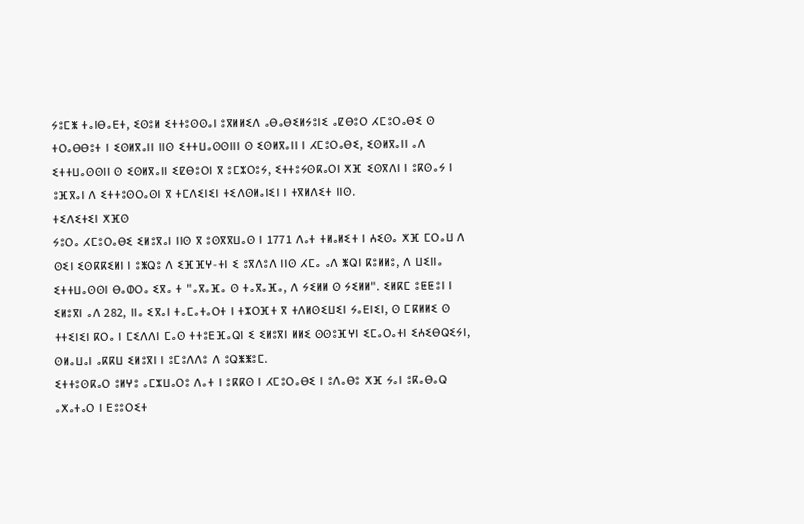ⵢⵓⵎⵥ ⵜⴰⵏⴱⴰⴹⵜ, ⵉⵙⵓⵍ ⵉⵜⵜⵓⵙⵙⴰⵏ ⵓⴳⵍⵍⵉⴷ ⴰⴱⴰⴱⵉⵍⵢⵓⵏⵉ ⴰⵇⴱⵓⵔ ⵃⵎⵓⵔⴰⴱⵉ ⵙ ⵜⵔⴰⴱⴱⵓⵜ ⵏ ⵉⵙⵍⴳⴰⵏⵏ ⵏⵏⵙ ⵉⵜⵜⵡⴰⵙⵙⵏⵏⵏ ⵙ ⵉⵙⵍⴳⴰⵏⵏ ⵏ ⵃⵎⵓⵔⴰⴱⵉ, ⵉⵙⵍⴳⴰⵏⵏ ⴰⴷ ⵉⵜⵜⵡⴰⵙⵙⵏⵏ ⵙ ⵉⵙⵍⴳⴰⵏⵏ ⵉⵇⴱⵓⵔⵏ ⴳ ⵓⵎⵣⵔⵓⵢ, ⵉⵜⵜⵓⵢⵙⴽⴰⵔⵏ ⵅⴼ ⵉⵙⴳⴷⵏ ⵏ ⵓⴽⵙⴰⵢ ⵏ ⵓⴼⴳⴰⵏ ⴷ ⵉⵜⵜⵓⵙⵔⴰⵙⵏ ⴳ ⵜⵎⴷⵉⵏⵉⵏ ⵜⵉⴷⵙⵍⴰⵏⵉⵏ ⵏ ⵜⴳⵍⴷⵉⵜ ⵏⵏⵙ.
ⵜⵉⴷⵉⵜⵉⵏ ⵅⴼⵙ
ⵢⵓⵔⴰ ⵃⵎⵓⵔⴰⴱⵉ ⵉⵍⵓⴳⴰⵏ ⵏⵏⵙ ⴳ ⵓⵙⴳⴳⵡⴰⵙ ⵏ 1771 ⴷⴰⵜ ⵜⵍⴰⵍⵉⵜ ⵏ ⵄⵉⵙⴰ ⵅⴼ ⵎⵔⴰⵡ ⴷ ⵙⵉⵏ ⵉⵙⴽⴽⵉⵍⵏ ⵏ ⵓⵥⵕⵓ ⴷ ⵉⴼⴼⵖ-ⵜⵏ ⵉ ⵓⴳⴷⵓⴷ ⵏⵏⵙ ⵃⵎⴰ ⴰⴷ ⵥⵕⵏ ⴽⵓⵍⵍⵓ, ⴷ ⵡⵉⵏⵏⴰ ⵉⵜⵜⵡⴰⵙⵙⵏ ⴱⴰⵀⵔⴰ ⵉⴳⴰ ⵜ "ⴰⴳⴰⴼⴰ ⵙ ⵜⴰⴳⴰⴼⴰ, ⴷ ⵢⵉⵍⵍ ⵙ ⵢⵉⵍⵍ". ⵉⵍⴽⵎ ⵓⵟⵟⵓⵏ ⵏ ⵉⵍⵓⴳⵏ ⴰⴷ 282, ⵏⵏⴰ ⵉⴳⴰⵏ ⵜⴰⵎⴰⵜⴰⵔⵜ ⵏ ⵜⵣⵔⴼⵜ ⴳ ⵜⴷⵍⵙⵉⵡⵉⵏ ⵢⴰⴹⵏⵉⵏ, ⵙ ⵎⴽⵍⵍⵉ ⵙ ⵜⵜⵉⵏⵉⵏ ⴽⵔⴰ ⵏ ⵎⵉⴷⴷⵏ ⵎⴰⵙ ⵜⵜⵓⴹⴼⴰⵕⵏ ⵉ ⵉⵍⵓⴳⵏ ⵍⵍⵉ ⵙⵙⵓⴼⵖⵏ ⵉⵎⴰⵔⴰⵜⵏ ⵉⵄⵉⴱⵕⵉⵢⵏ, ⵙⵍⴰⵡⴰⵏ ⴰⴽⴽⵡ ⵉⵍⵓⴳⵏ ⵏ ⵓⵎⵓⴷⴷⵓ ⴷ ⵓⵕⵥⵥⵓⵎ.
ⵉⵜⵜⵓⵙⴽⴰⵔ ⵓⵍⵖⵓ ⴰⵎⵣⵡⴰⵔⵓ ⴷⴰⵜ ⵏ ⵓⴽⴽⵙ ⵏ ⵃⵎⵓⵔⴰⴱⵉ ⵏ ⵓⴷⴰⴱⵓ ⵅⴼ ⵢⴰⵏ ⵓⴽⴰⴱⴰⵕ ⴰⵅⴰⵜⴰⵔ ⵏ ⴹⵓⵓⵔⵉⵜ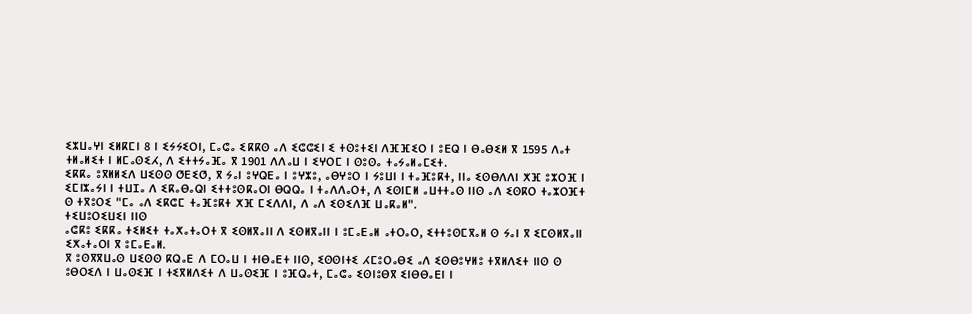ⵉⵣⵡⴰⵖⵏ ⵉⵍⴽⵎⵏ 8 ⵏ ⵉⵢⵢⵉⵔⵏ, ⵎⴰⵛⴰ ⵉⴽⴽⵙ ⴰⴷ ⵉⵛⵛⵉⵏ ⵉ ⵜⵙⵓⵜⵉⵏ ⴷⴼⴼⵉⵔ ⵏ ⵓⴹⵕ ⵏ ⴱⴰⴱⵉⵍ ⴳ 1595 ⴷⴰⵜ ⵜⵍⴰⵍⵉⵜ ⵏ ⵍⵎⴰⵙⵉⵃ, ⴷ ⵉⵜⵜⵢⴰⴼⴰ ⴳ 1901 ⴷⴷⴰⵡ ⵏ ⵉⵖⵔⵎ ⵏ ⵙⵓⵙⴰ ⵜⴰⵢⴰⵍⴰⵎⵉⵜ.
ⵉⴽⴽⴰ ⵓⴳⵍⵍⵉⴷ ⵡⵉⵙⵙ ⵚⴹⵉⵚ, ⴳ ⵢⴰⵏ ⵓⵖⵕⴹⴰ ⵏ ⵓⵖⵣⵓ, ⴰⴱⵖⵓⵔ ⵏ ⵢⵓⵡⵏ ⵏ ⵜⴰⴼⵓⴽⵜ, ⵏⵏⴰ ⵉⵙⴱⴷⴷⵏ ⵅⴼ ⵓⵣⵔⴼ ⵏ ⵉⵎⵏⵣⴰⵢⵏ ⵏ ⵜⵡⵊⴰ ⴷ ⵉⴽⴰⴱⴰⵕⵏ ⵉⵜⵜⵓⵙⴽⴰⵔⵏ ⴱⵕⵕⴰ ⵏ ⵜⴰⴷⴷⴰⵔⵜ, ⴷ ⵉⵙⵏⵎⵍ ⴰⵡⵜⵜⴰⵙ ⵏⵏⵙ ⴰⴷ ⵉⵙⴽⵔ ⵜⴰⵣⵔⴼⵜ ⵙ ⵜⴳⵓⵔⵉ "ⵎⴰ ⴰⴷ ⵉⴽⵛⵎ ⵜⴰⴼⵓⴽⵜ ⵅⴼ ⵎⵉⴷⴷⵏ, ⴷ ⴰⴷ ⵉⵙⵉⴷⴼ ⵡⴰⴽⴰⵍ".
ⵜⵉⵡⵓⵔⵉⵡⵉⵏ ⵏⵏⵙ
ⴰⵛⴽⵓ ⵉⴽⴽⴰ ⵜⵉⵍⵉⵜ ⵜⴰⵅⴰⵜⴰⵔⵜ ⴳ ⵉⵙⵍⴳⴰⵏⵏ ⴷ ⵉⵙⵍⴳⴰⵏⵏ ⵏ ⵓⵎⴰⴹⴰⵍ ⴰⵜⵔⴰⵔ, ⵉⵜⵜⵓⵙⵎⴳⴰⵍ ⵙ ⵢⴰⵏ ⴳ ⵉⵎⵙⵍⴳⴰⵏⵏ ⵉⵅⴰⵜⴰⵔⵏ ⴳ ⵓⵎⴰⴹⴰⵍ.
ⴳ ⵓⵙⴳⴳⵡⴰⵙ ⵡⵉⵙⵙ ⴽⵕⴰⴹ ⴷ ⵎⵔⴰⵡ ⵏ ⵜⵏⴱⴰⴹⵜ ⵏⵏⵙ, ⵉⵙⵙⵏⵜⵉ ⵃⵎⵓⵔⴰⴱⵉ ⴰⴷ ⵉⵙⴱⵓⵖⵍⵓ ⵜⴳⵍⴷⵉⵜ ⵏⵏⵙ ⵙ ⵓⴱⵔⵉⴷ ⵏ ⵡⴰⵙⵉⴼ ⵏ ⵜⵉⴳⵍⴷⵉⵜ ⴷ ⵡⴰⵙⵉⴼ ⵏ ⵓⴼⵕⴰⵜ, ⵎⴰⵛⴰ ⵉⵙⵏⵓⴱⴳ ⵉⵏⴱⴱⴰⴹⵏ ⵏ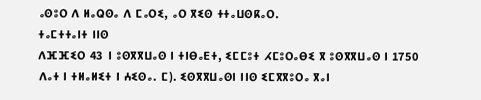ⴰⵙⵓⵔ ⴷ ⵍⴰⵕⵙⴰ ⴷ ⵎⴰⵔⵉ, ⴰⵔ ⴳⵉⵙ ⵜⵜⴰⵡⵙⴽⴰⵔ.
ⵜⴰⵎⵜⵜⴰⵏⵜ ⵏⵏⵙ
ⴷⴼⴼⵉⵔ 43 ⵏ ⵓⵙⴳⴳⵡⴰⵙ ⵏ ⵜⵏⴱⴰⴹⵜ, ⵉⵎⵎⵓⵜ ⵃⵎⵓⵔⴰⴱⵉ ⴳ ⵓⵙⴳⴳⵡⴰⵙ ⵏ 1750 ⴷⴰⵜ ⵏ ⵜⵍⴰⵍⵉⵜ ⵏ ⵄⵉⵙⴰ. ⵎ). ⵉⵙⴳⴳⵡⴰⵙⵏ ⵏⵏⵙ ⵉⵎⴳⴳⵓⵔⴰ ⴳⴰⵏ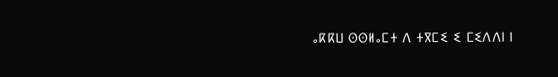ⴰⴽⴽⵡ ⵙⵙⵍⴰⵎⵜ ⴷ ⵜⴳⵎⵉ ⵉ ⵎⵉⴷⴷⵏ ⵏ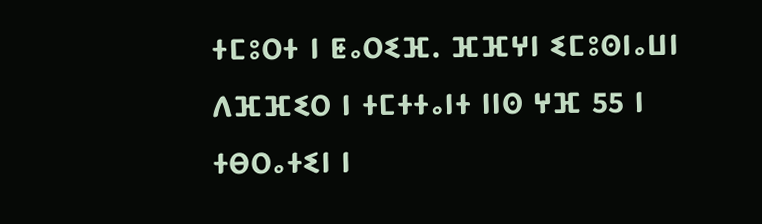ⵜⵎⵓⵔⵜ ⵏ ⵟⴰⵔⵉⴼ. ⴼⴼⵖⵏ ⵉⵎⵓⵙⵏⴰⵡⵏ ⴷⴼⴼⵉⵔ ⵏ ⵜⵎⵜⵜⴰⵏⵜ ⵏⵏⵙ ⵖⴼ 55 ⵏ ⵜⴱⵔⴰⵜⵉⵏ ⵏ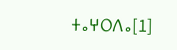ⵜⴰⵖⵔⴷⴰ[1]